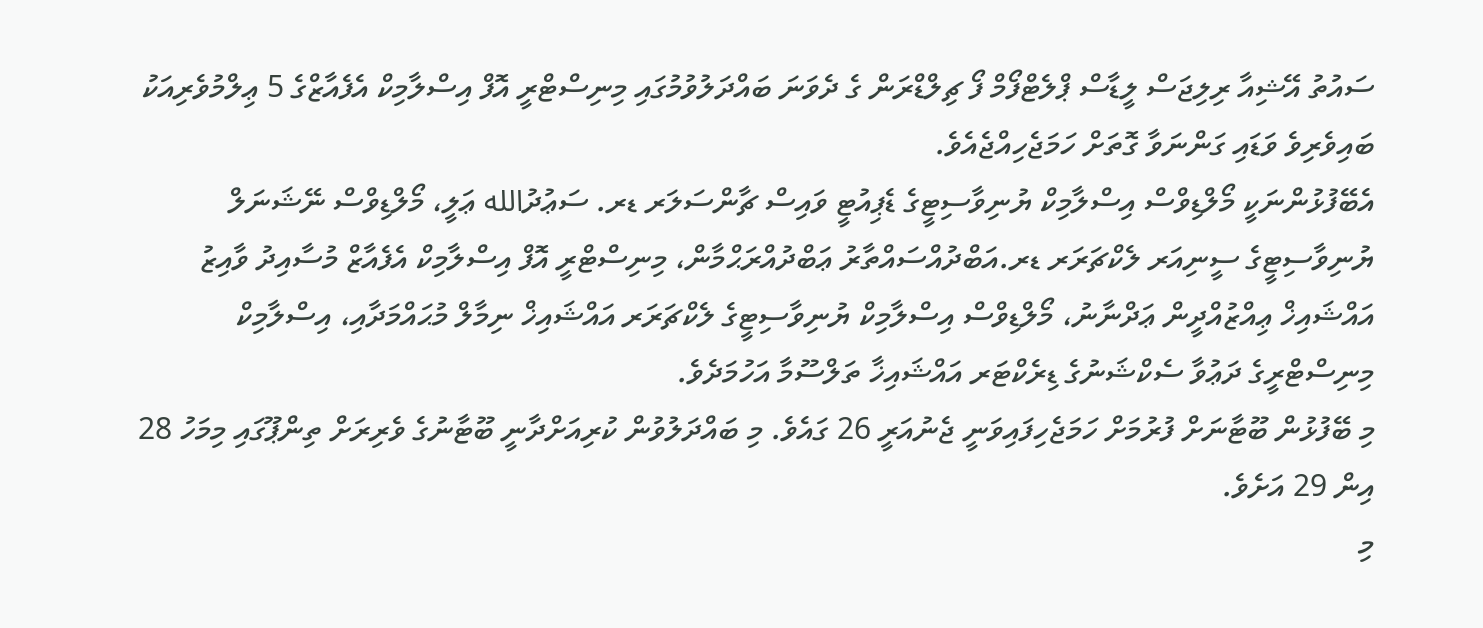ސައުތު އޭޝިއާ ރިލިޖަސް ލީޑާސް ޕްލެޓްފޯމް ފޯ ޗިލްޑްރަން ގެ ދެވަނަ ބައްދަލުވުމުގައި މިނިސްޓްރީ އޮފް އިސްލާމިކް އެފެއާޒްގެ 5 ޢިލްމުވެރިއަކު ބައިވެރިވެ ވަޑައި ގަންނަވާ ގޮތަށް ހަމަޖެހިއްޖެއެވެ.
އެބޭފުޅުންނަކީ މޯލްޑިވްސް އިސްލާމިކް ޔުނިވާސިޓީގެ ޑެޕިއުޓީ ވައިސް ޗާންސަލަރ ޑރ. ސަޢުދުالله ޢަލީ، މޯލްޑިވްސް ނޭޝަނަލް ޔުނިވާސިޓީގެ ސީނިއަރ ލެކްޗަރަރ ޑރ.އަބްދުއްސައްތާރު ޢަބްދުއްރަޙްމާން، މިނިސްޓްރީ އޮފް އިސްލާމިކް އެފެއާޒް މުސާއިދު ވާއިޒު އައްޝައިޚް ޢިއްޒުއްދީން ޢަދްނާނު، މޯލްޑިވްސް އިސްލާމިކް ޔުނިވާސިޓީގެ ލެކްޗަރަރ އައްޝައިޚް ނިމާލް މުޙައްމަދާއި، އިސްލާމިކް މިނިސްޓްރީގެ ދަޢުވާ ސެކްޝަނުގެ ޑިރެކްޓަރ އައްޝައިޚާ ތަލްސޫމާ އަހުމަދެވެ.
މި ބޭފުޅުން ބޫޓާނަށް ފުރުމަށް ހަމަޖެހިފައިވަނީ ޖެނުއަރީ 26 ގައެވެ. މި ބައްދަލުވުން ކުރިއަށްދާނީ ބޫޓާނުގެ ވެރިރަށް ތިންޕޫގައި މިމަހު 28 އިން 29 އަށެވެ.
މި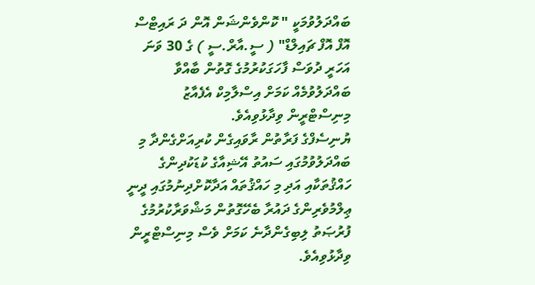ބައްދަލުވުމަކީ " ކޮންވެންޝަން އޮން ދަ ރައިޓްސް އޮފް އޮފް ޗައިލްޑް" ( ސީ.އާރް.ސީ ) ގެ 30 ވަނަ އަހަރީ ދުވަސް ފާހަގަކުރުމުގެ ގޮތުން ބާއްވާ ބައްދަލުވުމެއް ކަމަށް އިސްލާމިކް އެފެއާޒު މިނިސްޓްރީން ވިދާޅުވިއެވެ.
ޔުނިސެފްގެ ފަރާތުން ރާވައިގެން ކުރިއަށްގެންދާ މި ބައްދަލުވުމުގައި ސައުތު އޭޝިއާގެ ކުޑަކުދިންގެ ހައްޤުތަކާއި އަދި މި ހައްޤުތައް އަދާކޮށްދިނުމުގައި ދީނީ ޢިލްމުވެރިންގެ ދައުރާ ބެހޭގޮތުން މަޝްވަރާކުރުމުގެ ފުރުޞަތު ލިބިގެންދާނެ ކަމަށް ވެސް މިނިސްޓްރީން ވިދާޅުވިއެވެ.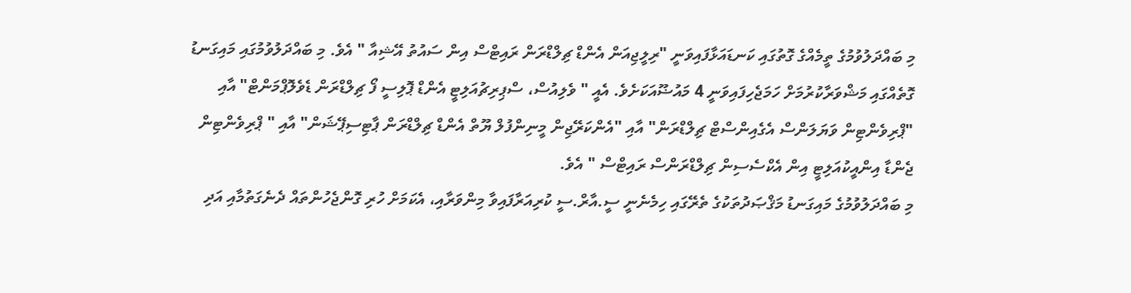މި ބައްދަލުވުމުގެ ތީމެއްގެ ގޮތުގައި ކަނޑައަޅާފައިވަނީ "ރިލީޖިއަން އެންޑް ޗިލްޑްރަން ރައިޓްސް އިން ސައުތު އޭޝިއާ " އެވެ. މި ބައްދަލުވުމުގައި މައިގަނޑު ގޮތެއްގައި މަޝްވަރާކުރުމަށް ހަމަޖެހިފައިވަނީ 4 މައުޟޫއަކަށެވެ. އެއީ " ވެލިއުސް، ސްޕިރިޗުއަލިޓީ އެންޑް ޕޮލިސީ ފޯ ޗިލްޑްރަން ޑެވެލޮޕްމަންޓް" އާއި "ޕްރިވެންޓިން ވަޔަލަންސް އެގެއިންސްޓް ޗިލްޑްރަން" އާއި "އެންކަރޭޖިން މީނިންފުލް ޔޫތް އެންޑް ޗިލްޑްރަން ޕާޓިސިޕޭޝަން" އާއި " ޕްރިވެންޓިން ޖެންޑާ އިންއީކުއަލިޓީ އިން އެކްސެސިން ޗިލްޑްރަންސް ރައިޓްސް " އެވެ.
މި ބައްދަލުވުމުގެ މައިގަނޑު މަޤްޞަދުތަކުގެ ތެރޭގައި ހިމެނެނީ ސީ.އާރް.ސީ ކުރިއަރާފައިވާ މިންވަރާއި، އެކަމަށް ހުރި ގޮންޖެހުންތައް ދެނެގަތުމާއި އަދި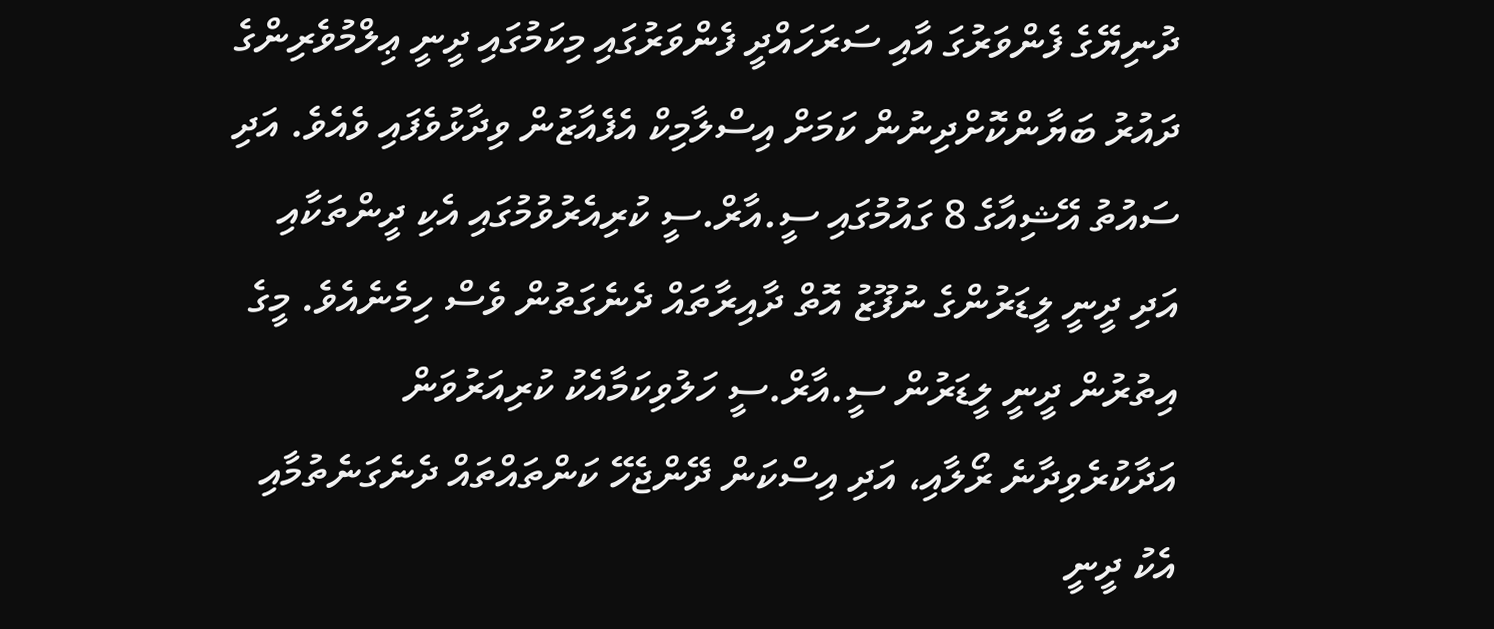ދުނިޔޭގެ ފެންވަރުގަ އާއި ސަރަހައްދީ ފެންވަރުގައި މިކަމުގައި ދީނީ ޢިލްމުވެރިންގެ ދައުރު ބަޔާންކޮށްދިނުން ކަމަށް އިސްލާމިކް އެފެއާޒުން ވިދާޅުވެފައި ވެއެވެ. އަދި ސައުތު އޭޝިއާގެ 8 ގައުމުގައި ސީ.އާރް.ސީ ކުރިއެރުވުމުގައި އެކި ދީންތަކާއި އަދި ދީނީ ލީޑަރުންގެ ނުފޫޒު އޮތް ދާއިރާތައް ދެނެގަތުން ވެސް ހިމެނެއެވެ. މީގެ އިތުރުން ދީނީ ލީޑަރުން ސީ.އާރް.ސީ ހަލުވިކަމާއެކު ކުރިއަރުވަން އަދާކުރެވިދާނެ ރޯލާއި، އަދި އިސްކަން ދޭންޖެހޭ ކަންތައްތައް ދެނެގަނެތުމާއި އެކު ދީނީ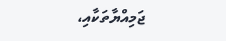ޖަމިއްޔާތަކާއި،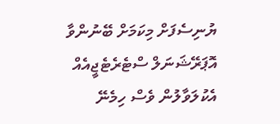ޔުނިސެފަށް މިކަމަށް ބޭނުންވާ އޮޕަރޭޝަނަލް ސްޓެރެޓެޖީއެއް އެކުލަވާލުން ވެސް ހިމެނޭ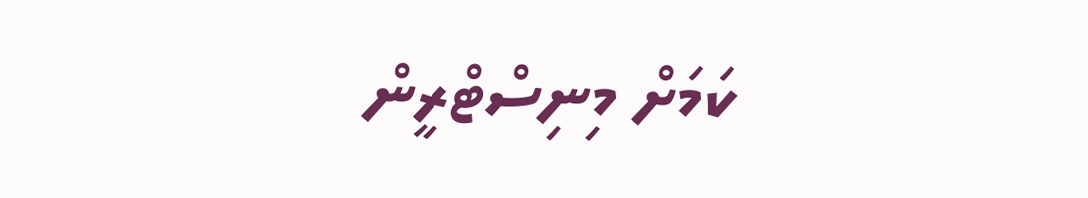ކަމަށް މިނިސްޓްރީން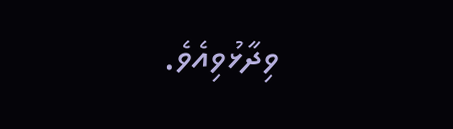ވިދާޅުވިއެވެ.